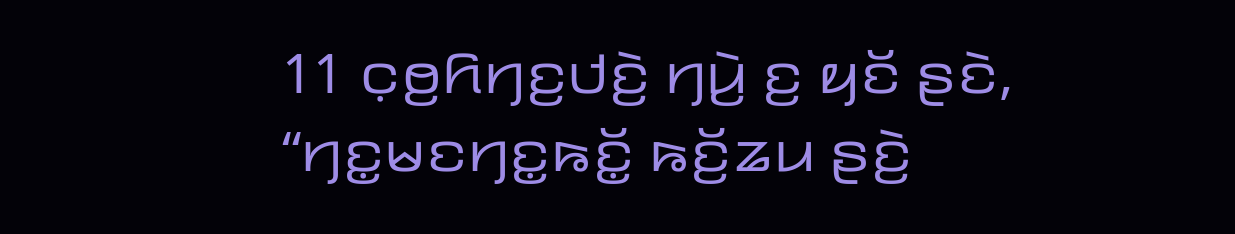11 ꤍ꤫ꤥ꤬ꤖꤚꤢ꤬ꤓꤢꤧ꤬ ꤚꤣꤧ꤬ ꤢ꤬ ꤟꤢꤩ ꤔꤢꤧ, “ꤚꤢ꤭ꤗꤢꤚꤢ꤭ꤒꤢꤩ꤭ ꤒꤢꤩ꤬ꤘꤣ ꤔꤢꤧ꤬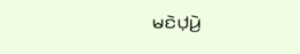ꤗꤢꤧꤓ꤫ꤣꤧ꤬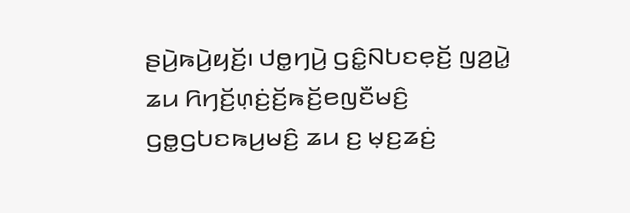ꤔꤣꤧ꤬ꤒꤣꤧ꤬ꤟꤢꤩ꤬꤯ ꤓꤥ꤭ꤚꤣꤧ꤬ ꤞꤢꤨ꤭ꤡꤝꤢꤕ꤫ꤢꤩ꤬ ꤜꤤ꤬ꤣꤧ꤭ ꤘꤣ ꤖꤚꤢꤩ꤬ꤛ꤫ꤢꤦ꤬ꤢꤩ꤬ꤒꤢꤩ꤬ꤕꤜꤢꤪꤗꤢꤨ꤬ ꤞꤥ꤭ꤞꤝꤢꤒꤣ꤬ꤗꤢꤨ꤬ ꤘꤣ ꤢ꤬ ꤗ꤫ꤢ꤬ꤘꤢꤦ꤬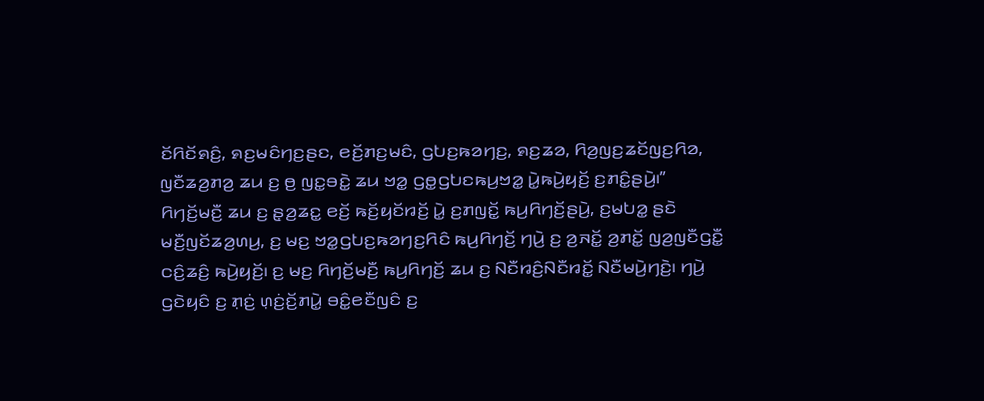ꤢꤩꤖꤢꤩꤎꤢꤨ꤬, ꤎꤢ꤬ꤗꤢꤨꤚꤢ꤬ꤔꤢ, ꤕꤢꤩ꤬ꤊꤢ꤬ꤗꤢꤨ, ꤞꤝꤢ꤬ꤒꤤꤚꤢ꤬, ꤎꤢ꤬ꤘꤤ, ꤖꤤ꤬ꤜꤢ꤬ꤘꤢꤩꤜꤢ꤬ꤖꤤ, ꤜꤢꤪꤘꤤ꤬ꤊꤤ꤬ ꤘꤣ ꤢ꤬ ꤥ꤬ ꤜꤢ꤭ꤋꤢꤧ꤭ ꤘꤣ ꤠꤤ꤭ ꤞꤥ꤭ꤞꤝꤢꤒꤣ꤬ꤠꤤ꤭ ꤣꤧ꤭ꤒꤣꤧ꤬ꤟꤢꤩ꤬ ꤢ꤬ꤊꤢꤨ꤭ꤔꤣꤧ꤬꤯”
ꤖꤚꤢꤩ꤬ꤗꤢꤪ꤬ ꤘꤣ ꤢ꤬ ꤔ꤫ꤤ꤬ꤘꤢ꤭ ꤕꤢꤩ꤬ ꤒꤢꤩ꤬ꤟꤢꤩꤙꤢꤩ꤬ ꤣꤧ꤭ ꤢ꤬ꤊꤜꤢꤩ꤭ ꤒꤣ꤬ꤖꤚꤢꤩ꤬ꤔꤣꤧ꤬, ꤢ꤬ꤗꤝꤤ꤭ ꤔꤢꤧ ꤗꤢꤪ꤬ꤜꤢꤩꤘꤤ꤬ꤛꤣ꤬, ꤢ꤬ ꤗꤢ꤬ ꤠꤤ꤭ꤞꤝꤢ꤬ꤒꤤꤚꤢ꤬ꤖꤢꤨ ꤒꤣ꤬ꤖꤚꤢꤩ꤬ ꤚꤣꤧ꤬ ꤢ꤬ ꤤ꤬ꤏꤢꤩ꤭ ꤤ꤬ꤊꤢꤩ꤭ ꤜꤤ꤬ꤜꤢꤪꤞꤢꤪ꤭ ꤍꤢꤨ꤬ꤘꤢꤨ꤬ ꤒꤣꤧ꤬ꤟꤢꤩ꤬꤯ ꤢ꤬ ꤗꤢ꤬ ꤖꤚꤢꤩ꤬ꤗꤢꤪ꤬ ꤒꤣ꤬ꤖꤚꤢꤩ꤬ ꤘꤣ ꤢ꤬ ꤡꤢꤪꤙꤢꤨ꤬ꤡꤢꤪꤙꤢꤩ꤭ ꤡꤢꤪꤗꤣꤧ꤬ꤚꤢꤧ꤬꤯ ꤚꤣꤧ꤬ ꤞꤢꤧꤟꤢꤨ ꤢ꤬ ꤊ꤫ꤢꤦ꤬ ꤛ꤫ꤢꤦ꤬ꤢꤩ꤬ꤊꤣꤧ꤭ ꤋꤢꤨ꤭ꤕꤢꤪꤜꤢꤨ ꤢ꤬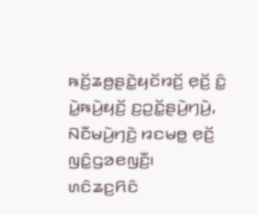ꤒꤢꤩ꤬ꤘꤥ꤬ꤔꤢꤧ꤭ꤟꤢꤩꤙꤢꤩ꤬ ꤕ꤫ꤢꤩ꤬ ꤢꤨ꤭ ꤣꤧ꤭ꤒꤣꤧ꤬ꤟꤢꤩ꤬ ꤢ꤬ꤑꤢꤩ꤭ꤔꤣꤧ꤬ꤚꤣꤧ꤬, ꤡꤢꤪꤗꤣꤧ꤬ꤚꤢꤧ꤬ ꤙꤢꤗꤥ꤭ ꤕ꤫ꤢꤩ꤬ ꤜꤢꤨ꤭ꤞꤤꤕꤜꤢꤪ꤬꤯
ꤛꤢꤨꤘꤢ꤬ꤖꤢꤨ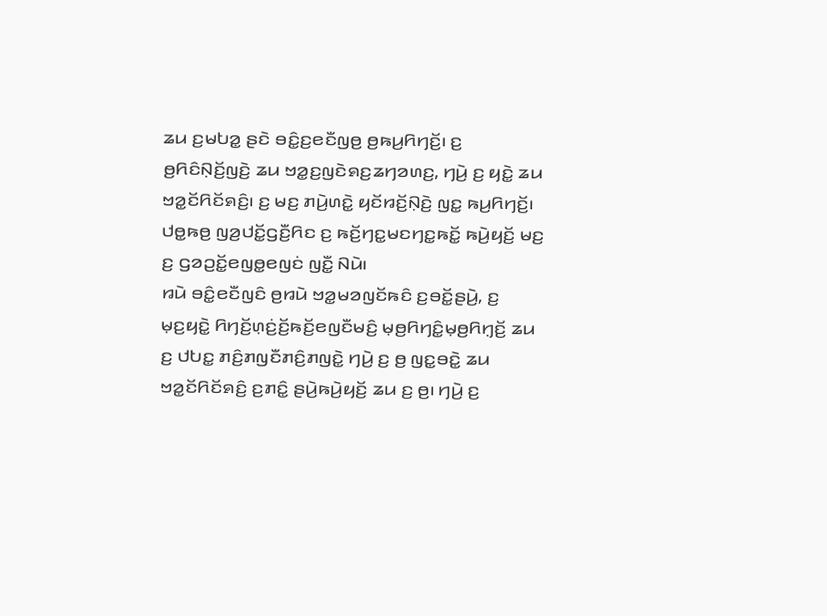ꤘꤣ ꤢ꤬ꤗꤝꤤ꤭ ꤔꤢꤧ ꤋꤢꤨ꤭ꤢ꤬ꤕꤢꤪꤜꤥ꤬ ꤥ꤬ꤒꤣ꤬ꤖꤚꤢꤩ꤬꤯ ꤢ꤬ ꤥ꤬ꤖꤢꤨꤡ꤫ꤢꤩ꤬ꤜꤢꤧ꤬ ꤘꤣ ꤠꤤ꤭ꤢ꤬ꤜꤢꤧꤎꤢ꤬ꤘꤚꤤꤛꤢ꤬, ꤚꤣꤧ꤬ ꤢ꤬ ꤟꤢꤧ꤭ ꤘꤣ ꤠꤤ꤭ꤢꤩꤖꤢꤩꤎꤢꤨ꤬꤯ ꤢ꤬ ꤗꤢ꤬ ꤊꤣꤧ꤬ꤛꤢꤧ꤭ ꤟꤢꤩꤙꤢꤩ꤬ꤡ꤫ꤢꤧ꤬ ꤜꤢ꤭ ꤒꤣ꤬ꤖꤚꤢꤩ꤬꤯ ꤓꤥ꤭ꤒꤥ꤬ ꤜꤤ꤬ꤓꤢꤩ꤭ꤞꤢꤪ꤬ꤖꤢ ꤢ꤬ ꤒꤢꤩ꤬ꤚꤢ꤭ꤗꤢꤚꤢ꤭ꤒꤢꤩ꤭ ꤒꤣꤧ꤬ꤟꤢꤩ꤬ ꤗꤢ꤬ ꤢ꤬ ꤞꤤꤑꤢꤩ꤭ꤕꤜꤥ꤭ꤕꤜꤢꤦ ꤜꤢꤪ꤭ ꤡꤣꤧ꤯
ꤙꤣꤧ ꤋꤢꤨ꤭ꤕꤢꤪꤜꤢꤨ ꤥ꤬ꤙꤣꤧ ꤠꤤ꤭ꤗꤤꤜꤢꤩꤒꤢꤨ ꤢ꤬ꤋꤢꤩ꤭ꤔꤣꤧ꤬, ꤢ꤬ ꤗ꤫ꤢ꤬ꤟꤢꤧ꤭ ꤖꤚꤢꤩ꤬ꤛ꤫ꤢꤦ꤬ꤢꤩ꤬ꤒꤢꤩ꤬ꤕꤜꤢꤪꤗꤢꤨ꤬ ꤗ꤫ꤥ꤬ꤖꤚꤢꤨ꤭ꤗ꤫ꤥ꤬ꤖꤚ꤫ꤢꤩ꤬ ꤘꤣ ꤢ꤬ ꤓꤝꤢ꤭ ꤊꤢꤨ꤬ꤊꤜꤢꤪꤊꤢꤨ꤬ꤊꤜꤢꤧ꤭ ꤚꤣꤧ꤬ ꤢ꤬ ꤥ꤬ ꤜꤢ꤭ꤋꤢꤧ꤭ ꤘꤣ ꤠꤤ꤭ꤢꤩꤖꤢꤩꤎꤢꤨ꤬ ꤢ꤬ꤊꤢꤨ꤭ ꤔꤣꤧ꤬ꤒꤣꤧ꤬ꤟꤢꤩ꤬ ꤘꤣ ꤢ꤬ ꤥ꤬꤯ ꤚꤣꤧ꤬ ꤢ꤬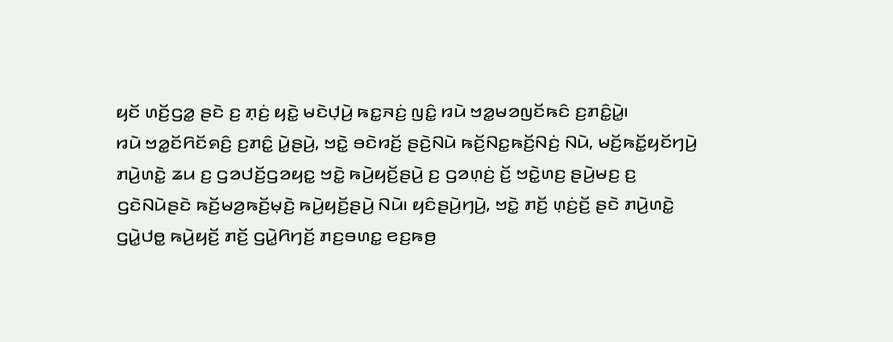ꤟꤢꤩ ꤛꤢꤩ꤬ꤞꤤ꤭ ꤔꤢꤧ ꤢ꤬ ꤊ꤫ꤢꤦ꤬ ꤟꤢꤧ꤭ ꤗꤢꤧꤓ꤫ꤣꤧ꤬ ꤒꤢ꤭ꤏꤢꤦ꤬ ꤜꤢꤨ꤭ ꤙꤣꤧ ꤠꤤ꤭ꤗꤤꤜꤢꤩꤒꤢꤨ ꤢ꤬ꤊꤢꤨ꤭ꤣꤧ꤭꤯
ꤙꤣꤧ ꤠꤤ꤭ꤢꤩꤖꤢꤩꤎꤢꤨ꤬ ꤢ꤬ꤊꤢꤨ꤭ ꤣꤧ꤭ꤔꤣꤧ꤬, ꤠꤢꤧ꤭ ꤋꤢꤧꤙꤢꤩ꤬ ꤔꤢꤧ꤬ꤡꤣꤧ ꤒꤢꤩ꤬ꤡꤢ꤭ꤒꤢꤩ꤬ꤡꤢꤦ꤬ ꤡꤣꤧ, ꤗꤢꤩ꤬ꤒꤢꤩ꤭ꤟꤢꤩꤚꤣꤧ꤬ ꤊꤣꤧ꤬ꤛꤢꤧ꤭ ꤘꤣ ꤢ꤬ ꤞꤤꤓꤢꤩ꤬ꤞꤤꤟꤢ꤭ ꤠꤢꤧ꤭ ꤒꤣꤧ꤬ꤟꤢꤩ꤬ꤔꤣꤧ꤬ ꤢ꤬ ꤞꤤꤛ꤫ꤢꤦ꤬ ꤢꤩ꤬ ꤠꤢꤧ꤭ꤛꤢ꤬ ꤔꤣꤧ꤬ꤗꤢ꤬ ꤢ꤬ ꤞꤢꤧꤡꤣꤧꤔꤢꤧ ꤒꤢꤩ꤬ꤗꤤ꤬ꤒꤢꤩ꤬ꤗ꤫ꤢꤧ꤬ ꤒꤣꤧ꤬ꤟꤢꤩ꤬ꤔꤣꤧ꤬ ꤡꤣꤧ꤯ ꤟꤢꤨꤔꤣꤧ꤬ꤚꤣꤧ꤬, ꤠꤢꤧ꤭ ꤊꤢꤩ꤬ ꤛ꤫ꤢꤦ꤬ꤢꤩ꤬ ꤔꤢꤧ ꤊꤣꤧ꤬ꤛꤢꤧ꤭ ꤞꤣꤧ꤭ꤓꤥ꤭ ꤒꤣꤧ꤬ꤟꤢꤩ꤬ ꤊꤢꤩ꤬ ꤞꤣꤧ꤭ꤖꤚꤢꤩ꤬ ꤊꤢ꤬ꤋꤛꤢ꤭ ꤕꤢ꤬ꤒꤥ꤬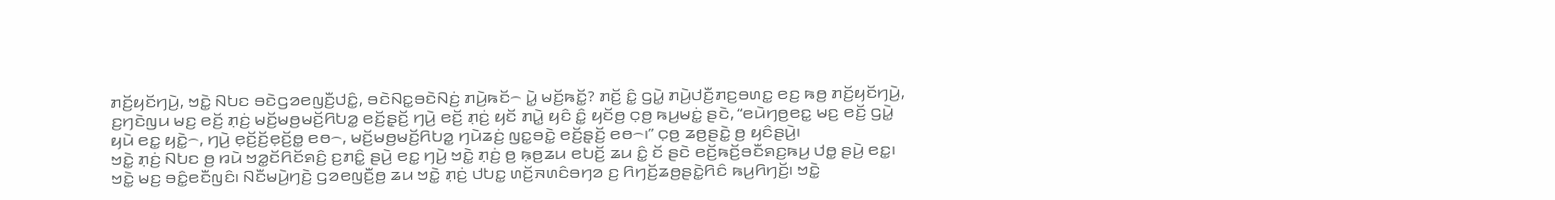ꤊꤢꤩ꤬ꤟꤢꤩꤚꤣꤧ꤬, ꤠꤢꤧ꤭ ꤡꤝꤢ ꤋꤢꤧꤞꤤꤕꤜꤢꤪ꤬ꤓꤢꤨ꤭, ꤋꤢꤧꤡꤢ꤭ꤋꤢꤧꤡꤢꤦ꤬ ꤊꤣꤧ꤬ꤒꤢꤩ꤮ ꤣꤧ꤭ ꤗꤢꤩ꤬ꤒꤢꤩ꤭? ꤊꤢꤩ꤬ ꤢꤨ꤭ ꤞꤣꤧ꤭ ꤊꤣꤧ꤬ꤓꤢꤪ꤬ꤊꤢ꤬ꤋꤛꤢ꤭ ꤕꤢ꤬ ꤒꤥ꤬ ꤊꤢꤩ꤬ꤟꤢꤩꤚꤣꤧ꤬, ꤢ꤬ꤚꤢꤧꤜꤣ ꤗꤢ꤬ ꤕꤢꤩ꤬ ꤊ꤫ꤢꤦ꤬ ꤗꤢꤩ꤬ꤗꤥ꤬ꤗꤢꤩ꤬ꤖꤝꤤ꤭ ꤕꤢꤩ꤬ꤔ꤫ꤢꤩ꤬ ꤚꤣꤧ꤬ ꤕꤢꤩ꤬ ꤊ꤫ꤢꤦ꤬ ꤟꤢꤩ ꤊꤣꤧ꤭ ꤟꤢꤨ ꤢꤨ꤭ ꤟꤢꤩꤥ꤬ ꤍ꤫ꤥ꤬ ꤒꤣ꤬ꤗꤢꤦ꤭ ꤔꤢꤧ, “ꤕꤣꤧꤚꤥ꤬ꤕꤢ꤭ ꤗꤢ꤬ ꤕꤢꤩ꤬ ꤞꤣꤧ꤭ ꤟꤣꤧ ꤕꤢ꤭ ꤟꤢꤧ꤭꤮, ꤚꤣꤧ꤬ ꤕ꤫ꤢꤩ꤬ꤢꤩ꤬ꤕ꤫ꤢꤩ꤬ꤥ꤭ ꤕꤥ꤮, ꤗꤢꤩ꤬ꤗꤥ꤬ꤗꤢꤩ꤬ꤖꤝꤤ꤭ ꤚꤣꤧꤘꤢꤦ꤬ ꤜꤢ꤭ꤋꤢꤧ꤭ ꤕꤢꤩ꤬ꤔ꤫ꤢꤩ꤬ ꤕꤥ꤮꤯” ꤍ꤫ꤥ꤬ ꤘꤥ꤬ꤔꤢꤧ꤭ ꤥ꤬ ꤟꤢꤨꤔꤣꤧ꤬꤯
ꤠꤢꤧ꤭ ꤊ꤫ꤢꤦ꤬ ꤡꤝꤢ ꤥ꤬ ꤙꤣꤧ ꤠꤤ꤭ꤢꤩꤖꤢꤩꤎꤢꤨ꤬ ꤢ꤬ꤊꤢꤨ꤭ ꤔꤣꤧ꤬ ꤕꤢ꤭ ꤚꤣꤧ꤬ ꤠꤢꤧ꤭ ꤊ꤫ꤢꤦ꤬ ꤥ꤬ ꤒ꤫ꤥ꤬ꤘꤣ ꤕꤝꤢꤩ꤬ ꤘꤣ ꤢꤨ꤭ ꤢꤩ ꤔꤢꤧ ꤕꤢꤩ꤬ꤒꤢꤩ꤬ꤋꤢꤪꤎꤢ꤬ꤒꤣ꤬ ꤓꤥ꤭ ꤔꤣꤧ꤬ ꤕꤢ꤭꤯
ꤠꤢꤧ꤭ ꤗꤢ꤬ ꤋꤢꤨ꤭ꤕꤢꤪꤜꤢꤨ꤯ ꤡꤢꤪꤗꤣꤧ꤬ꤚꤢꤧ꤬ ꤞꤤꤕꤜꤢꤪ꤬ꤥ꤬ ꤘꤣ ꤠꤢꤧ꤭ ꤊ꤫ꤢꤦ꤬ ꤓꤝꤢ꤭ ꤛꤢꤩ꤬ꤏꤛꤢꤨꤋꤚꤤ ꤢ꤬ ꤖꤚꤢꤩ꤬ꤘꤥ꤬ꤔꤢꤧ꤭ꤖꤢꤨ ꤒꤣ꤬ꤖꤚꤢꤩ꤬꤯ ꤠꤢꤧ꤭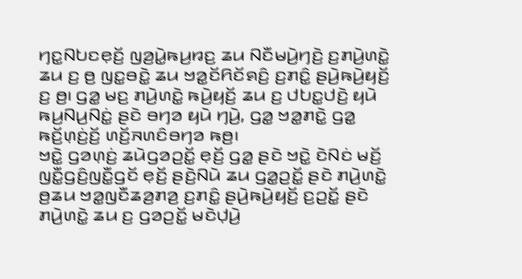ꤚꤢ꤭ꤡꤝꤢꤕ꤫ꤢꤩ꤬ ꤜꤤ꤬ꤣꤧ꤭ꤒꤣ꤬ꤙꤢ꤬ ꤘꤣ ꤡꤢꤪꤗꤣꤧ꤬ꤚꤢꤧ꤬ ꤢ꤬ꤊꤣꤧ꤬ꤛꤢꤧ꤭ ꤘꤣ ꤢ꤬ ꤥ꤬ ꤜꤢ꤭ꤋꤢꤧ꤭ ꤘꤣ ꤠꤤ꤭ꤢꤩꤖꤢꤩꤎꤢꤨ꤬ ꤢ꤬ꤊꤢꤨ꤭ ꤔꤣꤧ꤬ꤒꤣꤧ꤬ꤟꤢꤩ꤬ ꤢ꤬ ꤥ꤬꤯ ꤞꤤ꤭ ꤗꤢ꤬ ꤊꤣꤧ꤬ꤛꤢꤧ꤭ ꤒꤣꤧ꤬ꤟꤢꤩ꤬ ꤘꤣ ꤢ꤬ ꤓꤝꤢ꤭ꤓꤢꤧ꤬ ꤟꤣꤧ ꤒꤣ꤬ꤡꤣ꤬ꤡꤢꤦ꤭ ꤔꤢꤧ ꤋꤚꤤ ꤟꤣꤧ ꤚꤣꤧ꤬, ꤞꤤ꤭ ꤠꤤ꤭ꤊꤢꤧ꤭ ꤞꤤ꤭ ꤒꤢꤩ꤬ꤛ꤫ꤢꤦ꤬ꤢꤩ꤬ ꤛꤢꤩ꤬ꤏꤛꤢꤨꤋꤚꤤ ꤒꤥ꤬꤯
ꤠꤢꤧ꤭ ꤞꤤꤛ꤫ꤢꤦ꤬ ꤘꤣꤧꤞꤤꤑꤢꤩ꤭ ꤕ꤫ꤢꤩ꤬ ꤞꤤ꤭ ꤔꤢꤧ ꤠꤢꤧ꤭ ꤢꤧꤡꤢꤦ ꤗꤢꤩ꤬ ꤜꤢꤪ꤭ꤞꤢꤨ꤬ꤜꤢꤪ꤭ꤞꤢꤩ ꤕ꤫ꤢꤩ꤬ ꤔꤢꤧ꤬ꤡꤣꤧ ꤘꤣ ꤞꤤ꤭ꤑꤢꤩ꤭ ꤔꤢꤧ ꤊꤣꤧ꤬ꤛꤢꤧ꤭ ꤥ꤬ꤘꤣ ꤠꤤ꤭ꤜꤢꤪꤘꤤ꤬ꤊꤤ꤬ ꤢ꤬ꤊꤢꤨ꤭ ꤔꤣꤧ꤬ꤒꤣꤧ꤬ꤟꤢꤩ꤬ ꤢ꤬ꤑꤢꤩ꤭ ꤔꤢꤧ ꤊꤣꤧ꤬ꤛꤢꤧ꤭ ꤘꤣ ꤢ꤬ ꤞꤤꤑꤢꤩ꤭ ꤗꤢꤧꤓ꤫ꤣꤧ꤬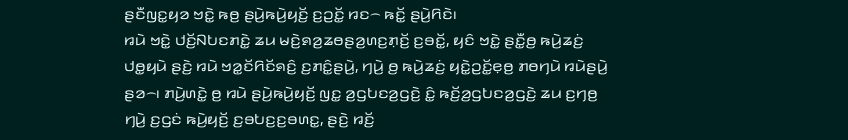ꤔꤢꤪꤜꤢ꤭ꤟꤤ ꤠꤢꤧ꤭ ꤒꤥ꤬ ꤔꤣꤧ꤬ꤒꤣꤧ꤬ꤟꤢꤩ꤬ ꤢ꤬ꤑꤢꤩ꤭ ꤙꤢ꤮ ꤒꤢꤩ꤭ ꤔꤣꤧ꤬ꤖꤢꤧ꤯
ꤙꤣꤧ ꤠꤢꤧ꤭ ꤓꤢꤩ꤬ꤡꤝꤢꤊꤢꤧ꤭ ꤘꤣ ꤗꤢꤧ꤬ꤎꤤ꤬ꤘꤥꤔꤤ꤬ꤛꤢ꤬ꤊ꤫ꤢꤩ꤬ ꤢ꤬ꤋꤢꤩ꤭, ꤟꤢꤨ ꤠꤢꤧ꤭ ꤔꤢꤪ꤭ꤥ꤬ ꤒꤣꤧ꤬ꤘꤢꤦ꤬ ꤓꤥ꤭ꤟꤣꤧ ꤔꤢꤧ꤬ ꤙꤣꤧ ꤠꤤ꤭ꤢꤩꤖꤢꤩꤎꤢꤨ꤬ ꤢ꤬ꤊꤢꤨ꤭ꤔꤣꤧ꤬, ꤚꤣꤧ꤬ ꤥ꤬ ꤒꤣꤧ꤬ꤘꤢꤦ꤬ ꤟꤢꤧ꤭ꤑꤢꤩ꤭ꤕ꤫ꤥ꤬ ꤊꤥꤚꤣꤧ ꤙꤣꤧꤔꤣꤧ꤬ ꤔꤤ꤮꤯ ꤊꤣꤧ꤬ꤛꤢꤧ꤭ ꤥ꤬ ꤙꤣꤧ ꤔꤣꤧ꤬ꤒꤣꤧ꤬ꤟꤢꤩ꤬ ꤜꤢ꤭ ꤤ꤬ꤞꤝꤢꤤ꤬ꤞꤢꤧ꤬ ꤢꤨ꤭ ꤒꤢꤩ꤬ꤤ꤬ꤞꤝꤢꤤ꤬ꤞꤢꤧ꤬ ꤘꤣ ꤢ꤬ꤚꤥ꤬ ꤚꤣꤧ꤬ ꤢ꤬ꤞꤢꤦ ꤒꤣꤧ꤬ꤟꤢꤩ꤬ ꤢ꤬ꤋꤝꤢ꤬ꤢ꤬ꤋꤛꤢ꤭, ꤔꤢꤧ꤬ ꤙꤢꤩ꤬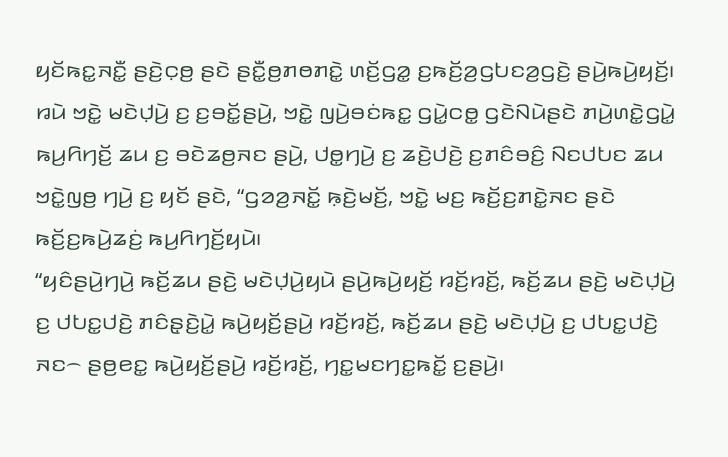ꤟꤢꤩꤒꤢ꤭ꤏꤢꤪ꤭ ꤔꤢꤧ꤬ꤍ꤫ꤥ꤬ ꤔꤢꤧ ꤔꤢꤪ꤭ꤥ꤬ꤊꤥꤊꤢꤧ꤭ ꤛꤢꤩ꤬ꤞꤤ꤭ ꤢ꤬ꤒꤢꤩ꤬ꤤ꤬ꤞꤝꤢꤤ꤬ꤞꤢꤧ꤬ ꤔꤣꤧ꤬ꤒꤣꤧ꤬ꤟꤢꤩ꤬꤯
ꤙꤣꤧ ꤠꤢꤧ꤭ ꤗꤢꤧꤓ꤫ꤣꤧ꤬ ꤢ꤬ ꤢ꤬ꤋꤢꤩ꤭ꤔꤣꤧ꤬, ꤠꤢꤧ꤭ ꤜꤣꤧ꤬ꤋꤢꤦꤒꤢ꤭ ꤞꤣꤧ꤭ꤍꤥ꤭ ꤞꤢꤧꤡꤣꤧꤔꤢꤧ ꤊꤣꤧ꤬ꤛꤢꤧ꤭ꤞꤣꤧ꤭ ꤒꤣ꤬ꤖꤚꤢꤩ꤬ ꤘꤣ ꤢ꤬ ꤋꤢꤧꤘꤥ꤬ꤏꤢ ꤔꤣꤧ꤬, ꤓꤥ꤭ꤚꤣꤧ꤬ ꤢ꤬ ꤘꤢꤧ꤬ꤓꤢꤧ꤬ ꤢ꤬ꤊꤢꤨꤋꤢꤨ꤬ ꤡꤢꤓꤝꤢ ꤘꤣ ꤠꤢꤧ꤭ꤜꤥ꤬ ꤚꤣꤧ꤬ ꤢ꤬ ꤟꤢꤩ ꤔꤢꤧ, “ꤞꤤꤤ꤬ꤏꤢꤩ꤭ ꤒ꤫ꤢꤧ꤬ꤗꤢꤩ꤬, ꤠꤢꤧ꤭ ꤗꤢ꤬ ꤒꤢꤩ꤬ꤢ꤬ꤊꤢꤧ꤭ꤏꤢ ꤔꤢꤧ ꤒꤢꤩ꤬ꤢ꤬ꤒꤣꤧ꤬ꤘꤢꤦ꤬ ꤒꤣ꤬ꤖꤚꤢꤩ꤬ꤟꤣꤧ꤯
“ꤟꤢꤨꤔꤣꤧ꤬ꤚꤣꤧ꤬ ꤒꤢꤩ꤬ꤘꤣ ꤔꤢꤧ꤬ ꤗꤢꤧꤓ꤫ꤣꤧ꤬ꤟꤣꤧ ꤔꤣꤧ꤬ꤒꤣꤧ꤬ꤟꤢꤩ꤬ ꤙꤢꤩ꤬ꤙꤢꤩ꤬, ꤒꤢꤩ꤬ꤘꤣ ꤔꤢꤧ꤬ ꤗꤢꤧꤓ꤫ꤣꤧ꤬ ꤢ꤬ ꤓꤝꤢ꤭ꤓꤢꤧ꤬ ꤊꤢꤨꤔ꤫ꤢꤧ꤬ꤣꤧ꤭ ꤒꤣꤧ꤬ꤟꤢꤩ꤬ꤔꤣꤧ꤬ ꤙꤢꤩ꤬ꤙꤢꤩ꤬, ꤒꤢꤩ꤬ꤘꤣ ꤔꤢꤧ꤬ ꤗꤢꤧꤓ꤫ꤣꤧ꤬ ꤢ꤬ ꤓꤝꤢ꤭ꤓꤢꤧ꤬ ꤏꤢ꤮ ꤔꤥ꤬ꤕꤢ꤭ ꤒꤣꤧ꤬ꤟꤢꤩ꤬ꤔꤣꤧ꤬ ꤙꤢꤩ꤬ꤙꤢꤩ꤬, ꤚꤢ꤭ꤗꤢꤚꤢ꤭ꤒꤢꤩ꤭ ꤢ꤬ꤔꤣꤧ꤬꤯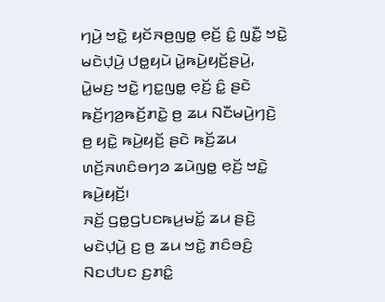ꤚꤣꤧ꤬ ꤠꤢꤧ꤭ ꤟꤢꤩꤏꤥ꤬ꤜꤥ꤭ ꤕ꤫ꤢꤩ꤬ ꤢꤨ꤭ ꤜꤢꤪ꤭ ꤠꤢꤧ꤭ ꤗꤢꤧꤓ꤫ꤣꤧ꤬ ꤓꤥ꤭ꤟꤣꤧ ꤣꤧ꤭ꤒꤣꤧ꤬ꤟꤢꤩ꤬ꤔꤣꤧ꤬, ꤣꤧ꤭ꤗꤢ꤬ ꤠꤢꤧ꤭ ꤚꤢ꤭ꤜꤥ꤭ ꤕ꤫ꤢꤩ꤬ ꤢꤨ꤭ ꤔꤢꤧ ꤒꤢꤩ꤬ꤚꤤ꤬ꤒꤢꤩ꤬ꤊꤢꤧ꤭ ꤥ꤬ ꤘꤣ ꤡꤢꤪꤗꤣꤧ꤬ꤚꤢꤧ꤬ ꤥ꤬ ꤟꤢꤧ꤭ ꤒꤣꤧ꤬ꤟꤢꤩ꤬ ꤔꤢꤧ ꤒꤢꤩ꤬ꤘꤣ ꤛꤢꤩ꤬ꤏꤛꤢꤨꤋꤚꤤ ꤘꤣꤧꤜꤥ꤭ ꤕ꤫ꤢꤩ꤬ ꤠꤢꤧ꤭ ꤒꤣꤧ꤬ꤟꤢꤩ꤬꤯
ꤏꤢꤩ꤬ ꤞꤥ꤭ꤞꤝꤢꤒꤣ꤬ꤗꤢꤩ꤭ ꤘꤣ ꤔꤢꤧ꤬ ꤗꤢꤧꤓ꤫ꤣꤧ꤬ ꤢ꤬ ꤥ꤬ ꤘꤣ ꤠꤢꤧ꤭ ꤊꤢꤨꤋꤢꤨ꤬ ꤡꤢꤓꤝꤢ ꤢ꤬ꤊꤢꤨ꤭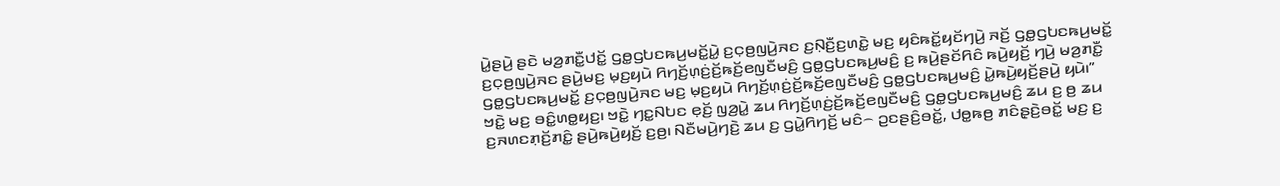ꤣꤧ꤭ꤔꤣꤧ꤬ ꤔꤢꤧ ꤗꤤ꤬ꤊꤢꤪ꤭ꤓꤢꤩ꤭ ꤞꤥ꤭ꤞꤝꤢꤒꤣ꤬ꤗꤢꤩ꤭ꤣꤧ꤭ ꤢ꤬ꤍ꤫ꤥ꤬ꤜꤣꤧ꤬ꤏꤢ ꤢ꤬ꤡ꤫ꤢꤪ꤬ꤢ꤬ꤛꤢꤧ꤭ ꤗꤢ꤬ ꤟꤢꤨꤒꤢꤩ꤭ꤟꤢꤩꤚꤣꤧ꤬ ꤏꤢꤩ꤬ ꤞꤥ꤭ꤞꤝꤢꤒꤣ꤬ꤗꤢꤩ꤭ ꤢ꤬ꤍ꤫ꤥ꤬ꤜꤣꤧ꤬ꤏꤢ ꤔꤣꤧ꤬ꤗꤢ꤬ ꤗ꤫ꤢ꤬ꤟꤣꤧ ꤖꤚꤢꤩ꤬ꤛ꤫ꤢꤦ꤬ꤢꤩ꤬ꤒꤢꤩ꤬ꤕꤜꤢꤪꤗꤢꤨ꤬ ꤞꤥ꤭ꤞꤝꤢꤒꤣ꤬ꤗꤢꤨ꤬ ꤢ꤬ ꤒꤣꤧ꤬ꤔꤢꤩꤖꤢꤨ ꤒꤣꤧ꤬ꤟꤢꤩ꤬ ꤚꤣꤧ꤬ ꤗꤤ꤬ꤊꤢꤪ꤭ ꤞꤥ꤭ꤞꤝꤢꤒꤣ꤬ꤗꤢꤩ꤭ ꤢ꤬ꤍ꤫ꤥ꤬ꤜꤣꤧ꤬ꤏꤢ ꤗꤢ꤬ ꤗ꤫ꤢ꤬ꤟꤣꤧ ꤖꤚꤢꤩ꤬ꤛ꤫ꤢꤦ꤬ꤢꤩ꤬ꤒꤢꤩ꤬ꤕꤜꤢꤪꤗꤢꤨ꤬ ꤞꤥ꤭ꤞꤝꤢꤒꤣ꤬ꤗꤢꤨ꤬ ꤣꤧ꤭ꤒꤣꤧ꤬ꤟꤢꤩ꤬ꤔꤣꤧ꤬ ꤟꤣꤧ꤯”
ꤠꤢꤧ꤭ ꤗꤢ꤬ ꤋꤢꤨ꤭ꤛꤥ꤭ꤟꤢ꤬꤯ ꤠꤢꤧ꤭ ꤚꤢ꤭ꤡꤝꤢ ꤕ꤫ꤢꤩ꤬ ꤜꤤ꤬ꤣꤧ꤭ ꤘꤣ ꤖꤚꤢꤩ꤬ꤛ꤫ꤢꤦ꤬ꤢꤩ꤬ꤒꤢꤩ꤬ꤕꤜꤢꤪꤗꤢꤨ꤬ ꤞꤥ꤭ꤞꤝꤢꤒꤣ꤬ꤗꤢꤨ꤬ ꤘꤣ ꤢ꤬ ꤥ꤬ ꤘꤣ ꤢ꤬ꤏꤛꤢꤊ꤫ꤢꤩ꤬ꤊꤢꤨ꤭ ꤔꤣꤧ꤬ꤒꤣꤧ꤬ꤟꤢꤩ꤬ ꤢ꤬ꤥ꤬꤯ ꤡꤢꤪꤗꤣꤧ꤬ꤚꤢꤧ꤬ ꤘꤣ ꤢ꤬ ꤞꤣꤧ꤭ꤖꤚꤢꤩ꤬ ꤗꤢꤨ꤮ ꤑꤢꤔꤢꤨ꤬ꤋꤢꤩ꤭, ꤓꤥ꤭ꤒꤥ꤬ ꤊꤢꤨꤔ꤫ꤢꤧ꤬ꤋꤢꤩ꤭ ꤗꤢ꤬ ꤢ꤬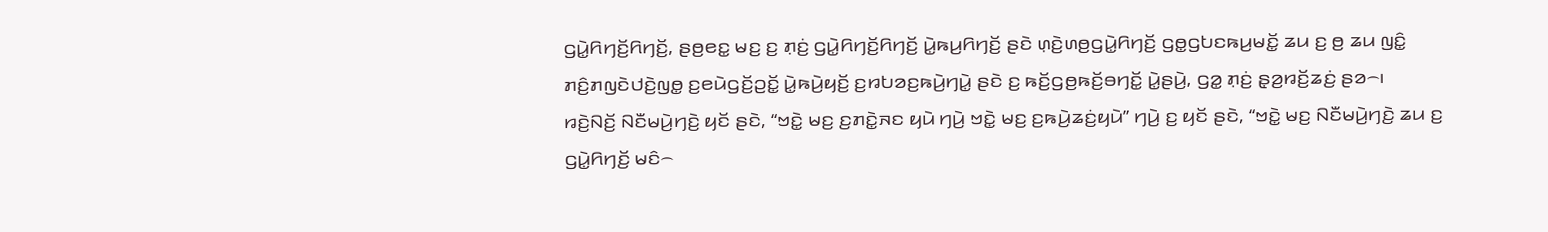ꤞꤣꤧ꤭ꤖꤚꤢꤩ꤬ꤖꤚꤢꤩ꤬, ꤔꤥ꤬ꤕꤢ꤭ ꤗꤢ꤬ ꤢ꤬ ꤊ꤫ꤢꤦ꤬ ꤞꤣꤧ꤭ꤖꤚꤢꤩ꤬ꤖꤚꤢꤩ꤬ ꤣꤧ꤭ꤒꤣ꤬ꤖꤚꤢꤩ꤬ ꤔꤢꤧ ꤛ꤫ꤢꤧ꤬ꤛꤥ꤬ꤞꤣꤧ꤭ꤖꤚꤢꤩ꤬ ꤞꤥ꤭ꤞꤝꤢꤒꤣ꤬ꤗꤢꤩ꤭ ꤘꤣ ꤢ꤬ ꤥ꤬ ꤘꤣ ꤜꤢꤨ꤭ ꤊꤢꤨ꤬ꤊꤜꤢꤧꤓꤢꤧ꤬ꤜꤥ꤭ ꤢ꤬ꤕꤣꤧꤞꤢꤩ꤬ꤑꤢꤩ꤭ ꤣꤧ꤭ꤒꤣꤧ꤬ꤟꤢꤩ꤬ ꤢ꤬ꤙꤝꤤꤢ꤬ꤒꤣꤧ꤬ꤚꤣꤧ꤭ ꤔꤢꤧ ꤢ꤬ ꤒꤢꤩ꤬ꤞꤥ꤬ꤒꤢꤩ꤬ꤋꤚꤢꤩ꤭ ꤣꤧ꤭ꤔꤣꤧ꤬, ꤞꤤ꤭ ꤊ꤫ꤢꤦ꤬ ꤔ꤫ꤤ꤬ꤙꤢꤩ꤬ꤘꤢꤦ꤬ ꤔꤤ꤮꤯
ꤙꤢꤧ꤬ꤡꤢꤩ꤬ ꤡꤢꤪꤗꤣꤧ꤬ꤚꤢꤧ꤬ ꤟꤢꤩ ꤔꤢꤧ, “ꤠꤢꤧ꤭ ꤗꤢ꤬ ꤢ꤬ꤊꤢꤧ꤭ꤏꤢ ꤟꤣꤧ ꤚꤣꤧ꤬ ꤠꤢꤧ꤭ ꤗꤢ꤬ ꤢ꤬ꤒꤣꤧ꤬ꤘꤢꤦ꤬ꤟꤣꤧ” ꤚꤣꤧ꤬ ꤢ꤬ ꤟꤢꤩ ꤔꤢꤧ, “ꤠꤢꤧ꤭ ꤗꤢ꤬ ꤡꤢꤪꤗꤣꤧ꤬ꤚꤢꤧ꤬ ꤘꤣ ꤢ꤬ ꤞꤣꤧ꤭ꤖꤚꤢꤩ꤬ ꤗꤢꤨ꤮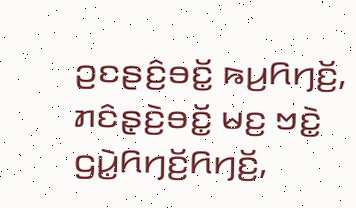ꤑꤢꤔꤢꤨ꤬ꤋꤢꤩ꤭ ꤒꤣ꤬ꤖꤚꤢꤩ꤬, ꤊꤢꤨꤔ꤫ꤢꤧ꤬ꤋꤢꤩ꤭ ꤗꤢ꤬ ꤠꤢꤧ꤭ ꤞꤣꤧ꤭ꤖꤚꤢꤩ꤬ꤖꤚꤢꤩ꤬,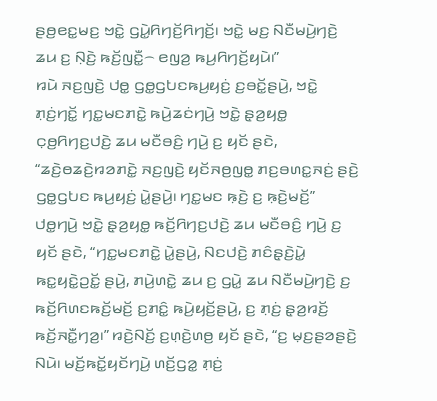ꤔꤥ꤬ꤕꤢ꤭ꤗꤢ꤬ ꤠꤢꤧ꤭ ꤞꤣꤧ꤭ꤖꤚꤢꤩ꤬ꤖꤚꤢꤩ꤬꤯ ꤠꤢꤧ꤭ ꤗꤢ꤬ ꤡꤢꤪꤗꤣꤧ꤬ꤚꤢꤧ꤬ ꤘꤣ ꤢ꤬ ꤡ꤫ꤢꤧ꤬ ꤒꤢꤩ꤬ꤜꤢꤪ꤭꤮ ꤕꤜꤤ꤬ ꤒꤣ꤬ꤖꤚꤢꤩ꤬ꤟꤣꤧ꤯”
ꤙꤣꤧ ꤏꤢ꤬ꤜꤢꤧ꤬ ꤓꤥ꤭ ꤞꤥ꤭ꤞꤝꤢꤒꤣ꤬ꤟꤢꤦ꤬ ꤢ꤬ꤋꤢꤩ꤭ꤔꤣꤧ꤬, ꤠꤢꤧ꤭ ꤊ꤫ꤢꤦ꤬ꤚꤢꤩ꤭ ꤚꤢ꤭ꤗꤢꤊꤢꤧ꤭ ꤒꤣꤧ꤬ꤘꤢꤦꤚꤣꤧ꤬ ꤠꤢꤧ꤭ ꤔ꤫ꤤ꤬ꤟꤥ꤭ ꤍ꤫ꤥ꤬ꤖꤚꤢ꤬ꤓꤢꤧ꤬ ꤘꤣ ꤗꤢꤪꤋꤢꤨ꤬ ꤚꤣꤧ꤬ ꤢ꤬ ꤟꤢꤩ ꤔꤢꤧ, “ꤘꤢꤧ꤬ꤥꤘꤢꤧ꤬ꤙꤤꤊꤢꤧ꤭ ꤏꤢ꤬ꤜꤢꤧ꤬ ꤟꤢꤩꤏꤥ꤬ꤜꤥ꤭ ꤊꤢ꤬ꤋꤛꤢ꤭ꤏꤢꤦ꤬ ꤔꤢꤧ꤬ ꤞꤥ꤭ꤞꤝꤢ ꤒꤣ꤬ꤟꤢꤦ꤬ ꤣꤧ꤭ꤔꤣꤧ꤬꤯ ꤚꤢ꤭ꤗꤢ ꤒ꤫ꤢꤧ꤬ ꤢ꤬ ꤒ꤫ꤢꤧ꤬ꤗꤢꤩ꤬”
ꤓꤥ꤭ꤚꤣꤧ꤬ ꤠꤢꤧ꤭ ꤔ꤫ꤤ꤬ꤟꤥ꤭ ꤒꤢꤩ꤬ꤖꤚꤢ꤬ꤓꤢꤧ꤬ ꤘꤣ ꤗꤢꤪꤋꤢꤨ꤬ ꤚꤣꤧ꤬ ꤢ꤬ ꤟꤢꤩ ꤔꤢꤧ, “ꤚꤢ꤭ꤗꤢꤊꤢꤧ꤭ ꤣꤧ꤭ꤔꤣꤧ꤬, ꤡꤢꤓꤢꤧ꤬ ꤊꤢꤨꤔ꤫ꤢꤧ꤬ꤣꤧ꤭ ꤒꤢ꤭ꤟꤢꤧ꤭ꤑꤢꤩ꤭ ꤔꤣꤧ꤬, ꤊꤣꤧ꤬ꤛꤢꤧ꤭ ꤘꤣ ꤢ꤬ ꤞꤣꤧ꤭ ꤘꤣ ꤡꤢꤪꤗꤣꤧ꤬ꤚꤢꤧ꤬ ꤢ꤬ ꤒꤢꤩ꤬ꤖꤛꤢꤒꤢꤩ꤬ꤗꤢꤩ꤬ ꤢ꤬ꤊꤢꤨ꤭ ꤒꤣꤧ꤬ꤟꤢꤩ꤬ꤔꤣꤧ꤬, ꤢ꤬ ꤊ꤫ꤢꤦ꤬ ꤔ꤫ꤤ꤬ꤙꤢꤩ꤬ ꤒꤢꤩ꤬ꤏꤢꤪ꤭ꤚꤤ꤬꤯” ꤙꤢꤧ꤬ꤡꤢꤩ꤬ ꤢ꤬ꤛ꤫ꤢꤧ꤬ꤛꤥ꤬ ꤟꤢꤩ ꤔꤢꤧ, “ꤢ꤬ ꤗ꤫ꤢ꤬ꤔꤤꤔꤢꤧ꤬ ꤡꤣꤧ꤯ ꤗꤢꤩ꤬ꤒꤢꤩ꤭ꤟꤢꤩꤚꤣꤧ꤬ ꤛꤢꤩ꤬ꤞꤤ꤭ ꤊ꤫ꤢꤦ꤬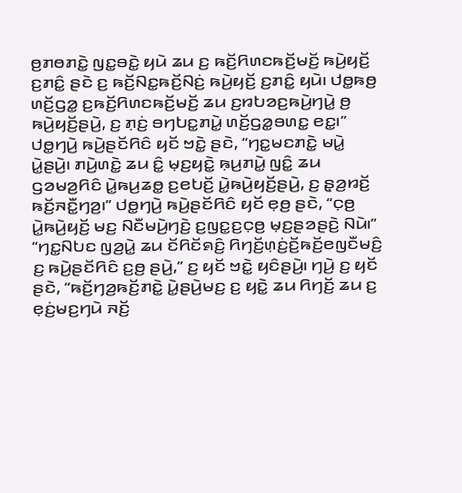ꤥ꤬ꤊꤥꤊꤢꤧ꤭ ꤜꤢ꤭ꤋꤢꤧ꤭ ꤟꤣꤧ ꤘꤣ ꤢ꤬ ꤒꤢꤩ꤬ꤖꤛꤢꤒꤢꤩ꤬ꤗꤢꤩ꤬ ꤒꤣꤧ꤬ꤟꤢꤩ꤬ ꤢ꤬ꤊꤢꤨ꤭ ꤔꤢꤧ ꤢ꤬ ꤒꤢꤩ꤬ꤡꤢ꤭ꤒꤢꤩ꤬ꤡꤢꤦ꤬ ꤒꤣꤧ꤬ꤟꤢꤩ꤬ ꤢ꤬ꤊꤢꤨ꤭ ꤟꤣꤧ꤯ ꤓꤥ꤭ꤒꤥ꤬ ꤛꤢꤩ꤬ꤞꤤ꤭ ꤢ꤬ꤒꤢꤩ꤬ꤖꤛꤢꤒꤢꤩ꤬ꤗꤢꤩ꤬ ꤘꤣ ꤢ꤬ꤙꤝꤤꤢ꤬ꤒꤣꤧ꤬ꤚꤣꤧ꤭ ꤥ꤬ ꤒꤣꤧ꤬ꤟꤢꤩ꤬ꤔꤣꤧ꤬, ꤢ꤬ ꤊ꤫ꤢꤦ꤬ ꤋꤚꤝꤢ꤭ꤊꤣꤧ꤭ ꤛꤢꤩ꤬ꤞꤤ꤭ꤋꤛꤢ꤭ ꤕꤢ꤭꤯”
ꤓꤥ꤭ꤚꤣꤧ꤬ ꤒꤣꤧ꤬ꤔꤢꤩꤖꤢꤨ ꤟꤢꤩ ꤠꤢꤧ꤭ ꤔꤢꤧ, “ꤚꤢ꤭ꤗꤢꤊꤢꤧ꤭ ꤗꤣꤧ꤭ ꤣꤧ꤭ꤔꤣꤧ꤬꤯ ꤊꤣꤧ꤬ꤛꤢꤧ꤭ ꤘꤣ ꤢꤨ꤭ ꤗ꤫ꤢ꤬ꤟꤢꤧ꤭ ꤒ꤫ꤣ꤬ꤊꤣꤧ꤭ ꤜꤢꤨ꤭ ꤘꤣ ꤞꤤꤗꤤ꤬ꤖꤢꤨ ꤣꤧ꤭ꤒꤣ꤬ꤘꤥ꤭ ꤢ꤬ꤕꤝꤢꤩ꤬ ꤣꤧ꤭ꤒꤣꤧ꤬ꤟꤢꤩ꤬ꤔꤣꤧ꤬, ꤢ꤬ ꤔ꤫ꤤ꤬ꤙꤢꤩ꤬ ꤒꤢꤩ꤬ꤏꤢꤪ꤭ꤚꤤ꤬꤯” ꤓꤥ꤭ꤚꤣꤧ꤬ ꤒꤣꤧ꤬ꤔꤢꤩꤖꤢꤨ ꤟꤢꤩ ꤕ꤫ꤥ꤬ ꤔꤢꤧ, “ꤍ꤫ꤥ꤬ ꤣꤧ꤭ꤒꤣꤧ꤬ꤟꤢꤩ꤬ ꤗꤢ꤬ ꤡꤢꤪꤗꤣꤧ꤬ꤚꤢꤧ꤬ ꤢ꤬ꤜꤢ꤭ꤢ꤬ꤍ꤫ꤥ꤬ ꤗ꤫ꤢ꤬ꤔꤤꤔꤢꤧ꤬ ꤡꤣꤧ꤯”
“ꤚꤢ꤭ꤡꤝꤢ ꤜꤤ꤬ꤣꤧ꤭ ꤘꤣ ꤢꤩꤖꤢꤩꤎꤢꤨ꤬ ꤖꤚꤢꤩ꤬ꤛ꤫ꤢꤦ꤬ꤢꤩ꤬ꤒꤢꤩ꤬ꤕꤜꤢꤪꤗꤢꤨ꤬ ꤢ꤬ ꤒꤣꤧ꤬ꤔꤢꤩꤖꤢꤨ ꤢ꤬ꤥ꤬ ꤔꤣꤧ꤬,” ꤢ꤬ ꤟꤢꤩ ꤠꤢꤧ꤭ ꤟꤢꤨꤔꤣꤧ꤬꤯ ꤚꤣꤧ꤬ ꤢ꤬ ꤟꤢꤩ ꤔꤢꤧ, “ꤒꤢꤩ꤬ꤚꤤ꤬ꤒꤢꤩ꤬ꤊꤢꤧ꤭ ꤣꤧ꤭ꤔꤣꤧ꤬ꤗꤢ꤬ ꤢ꤬ ꤟꤢꤧ꤭ ꤘꤣ ꤖꤚꤢꤩ꤬ ꤘꤣ ꤢ꤬ ꤕ꤫ꤢꤦ꤬ꤗꤢ꤬ꤚꤣꤧ ꤏꤢꤩ꤬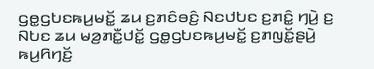ꤞꤥ꤭ꤞꤝꤢꤒꤣ꤬ꤗꤢꤩ꤭ ꤘꤣ ꤢ꤬ꤊꤢꤨꤋꤢꤨ꤬ ꤡꤢꤓꤝꤢ ꤢ꤬ꤊꤢꤨ꤭ ꤚꤣꤧ꤬ ꤢ꤬ ꤡꤝꤢ ꤘꤣ ꤗꤤ꤬ꤊꤢꤪ꤭ꤓꤢꤩ꤭ ꤞꤥ꤭ꤞꤝꤢꤒꤣ꤬ꤗꤢꤩ꤭ ꤢ꤬ꤊꤜꤢꤩ꤭ꤔꤣꤧ꤬ ꤒꤣ꤬ꤖꤚꤢꤩ꤬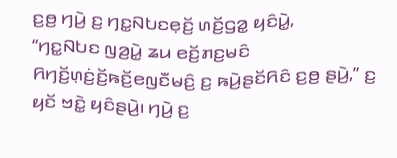ꤢ꤬ꤥ꤬ ꤚꤣꤧ꤬ ꤢ꤬ ꤚꤢ꤭ꤡꤝꤢꤕ꤫ꤢꤩ꤬ ꤛꤢꤩ꤬ꤞꤤ꤭ ꤟꤢꤨꤣꤧ꤭,
“ꤚꤢ꤭ꤡꤝꤢ ꤜꤤ꤬ꤣꤧ꤭ ꤘꤣ ꤕꤢꤩ꤬ꤊꤢ꤬ꤗꤢꤨ ꤖꤚꤢꤩ꤬ꤛ꤫ꤢꤦ꤬ꤢꤩ꤬ꤒꤢꤩ꤬ꤕꤜꤢꤪꤗꤢꤨ꤬ ꤢ꤬ ꤒꤣꤧ꤬ꤔꤢꤩꤖꤢꤨ ꤢ꤬ꤥ꤬ ꤔꤣꤧ꤬,” ꤢ꤬ ꤟꤢꤩ ꤠꤢꤧ꤭ ꤟꤢꤨꤔꤣꤧ꤬꤯ ꤚꤣꤧ꤬ ꤢ꤬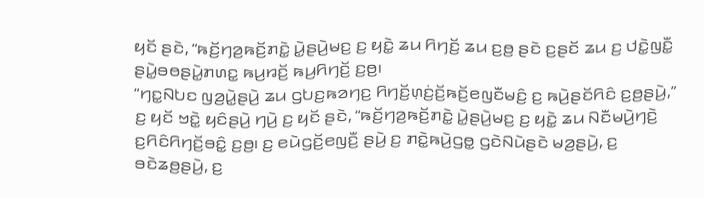ꤟꤢꤩ ꤔꤢꤧ, “ꤒꤢꤩ꤬ꤚꤤ꤬ꤒꤢꤩ꤬ꤊꤢꤧ꤭ ꤣꤧ꤭ꤔꤣꤧ꤬ꤗꤢ꤬ ꤢ꤬ ꤟꤢꤧ꤭ ꤘꤣ ꤖꤚꤢꤩ꤬ ꤘꤣ ꤢ꤬ꤥ꤬ ꤔꤢꤧ ꤢ꤬ꤔꤢꤩ ꤘꤣ ꤢ꤬ ꤓꤢꤧ꤭ꤜꤢꤪ꤭ ꤔꤣꤧ꤭ꤋꤥꤔꤣꤧ꤭ꤊꤛꤢ꤭ ꤒꤣ꤬ꤙꤢꤩ꤬ ꤒꤣ꤬ꤖꤚꤢꤩ꤬ ꤢ꤬ꤥ꤬꤯
“ꤚꤢ꤭ꤡꤝꤢ ꤜꤤ꤬ꤣꤧ꤭ꤔꤣꤧ꤬ ꤘꤣ ꤞꤝꤢ꤬ꤒꤤꤚꤢ꤬ ꤖꤚꤢꤩ꤬ꤛ꤫ꤢꤦ꤬ꤢꤩ꤬ꤒꤢꤩ꤬ꤕꤜꤢꤪꤗꤢꤨ꤬ ꤢ꤬ ꤒꤣꤧ꤬ꤔꤢꤩꤖꤢꤨ ꤢ꤬ꤥ꤬ꤔꤣꤧ꤬,” ꤢ꤬ ꤟꤢꤩ ꤠꤢꤧ꤭ ꤟꤢꤨꤔꤣꤧ꤬ ꤚꤣꤧ꤬ ꤢ꤬ ꤟꤢꤩ ꤔꤢꤧ, “ꤒꤢꤩ꤬ꤚꤤ꤬ꤒꤢꤩ꤬ꤊꤢꤧ꤭ ꤣꤧ꤭ꤔꤣꤧ꤬ꤗꤢ꤬ ꤢ꤬ ꤟꤢꤧ꤭ ꤘꤣ ꤡꤢꤪꤗꤣꤧ꤬ꤚꤢꤧ꤬ ꤢ꤬ꤖꤢꤨꤖꤚꤢꤩ꤬ꤋꤢꤨ꤭ ꤢ꤬ꤥ꤬꤯ ꤢ꤬ ꤕꤣꤧꤞꤢꤩ꤬ꤕꤜꤢꤪ꤬ ꤔꤣꤧ꤬ ꤢ꤬ ꤊꤢꤧ꤭ꤒꤣꤧ꤬ꤞꤥ꤭ ꤞꤢꤧꤡꤣꤧꤔꤢꤧ ꤗꤤ꤬ꤔꤣꤧ꤬, ꤢ꤬ ꤋꤢꤧꤘꤥ꤬ꤔꤣꤧ꤬, ꤢ꤬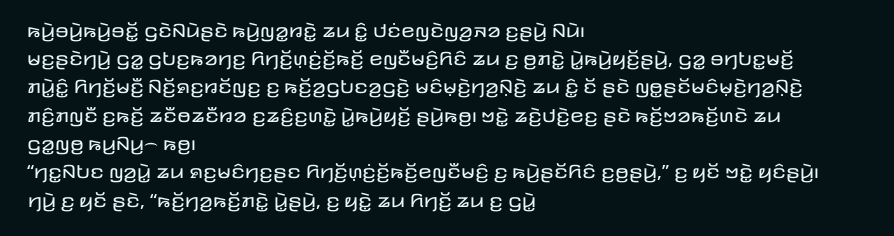ꤒꤣꤧ꤬ꤋꤣꤧ꤬ꤒꤣꤧ꤬ꤋꤢꤩ꤭ ꤞꤢꤧꤡꤣꤧꤔꤢꤧ ꤒꤣꤧ꤬ꤜꤤ꤭ꤙꤢꤧ꤭ ꤘꤣ ꤢꤨ꤭ ꤓꤢꤦꤕꤜꤢꤧꤜꤤ꤬ꤏꤤ ꤢ꤬ꤔꤣꤧ꤬ ꤡꤣꤧ꤯
ꤗꤢ꤬ꤔꤢꤧꤚꤣꤧ꤬ ꤞꤤ꤭ ꤞꤝꤢ꤬ꤒꤤꤚꤢ꤬ ꤖꤚꤢꤩ꤬ꤛ꤫ꤢꤦ꤬ꤢꤩ꤬ꤒꤢꤩ꤬ ꤕꤜꤢꤪꤗꤢꤨ꤬ꤖꤢꤨ ꤘꤣ ꤢ꤬ ꤥ꤬ꤊꤢꤧ꤭ ꤣꤧ꤭ꤒꤣꤧ꤬ꤟꤢꤩ꤬ꤔꤣꤧ꤬, ꤞꤤ꤭ ꤋꤚꤝꤢ꤭ꤗꤢꤩ꤬ ꤊꤣꤧ꤭ꤢꤨ꤭ ꤖꤚꤢꤩ꤬ꤗꤢꤪ꤬ ꤡꤢꤩ꤬ꤎꤢ꤬ꤙꤢꤩꤜꤢ꤬ ꤢ꤬ ꤒꤢꤩ꤬ꤤ꤬ꤞꤝꤢꤤ꤬ꤞꤢꤧ꤬ ꤗꤢꤨꤗ꤫ꤢꤧ꤬ꤚꤤ꤬ꤡ꤫ꤢꤧ꤬ ꤘꤣ ꤢꤨ꤭ ꤢꤩ ꤔꤢꤧ ꤜꤥ꤭ꤔꤢꤩꤗꤢꤨꤗ꤫ꤢꤧ꤬ꤚꤤ꤬ꤡ꤫ꤢꤧ꤬ ꤊꤢꤨ꤬ꤊꤜꤢꤪ ꤢ꤬ꤒꤢꤩ꤬ ꤘꤢꤪꤥꤘꤢꤪꤙꤤ ꤢ꤬ꤘꤢꤨ꤬ꤢ꤬ꤛꤢꤧ꤭ ꤣꤧ꤭ꤒꤣꤧ꤬ꤟꤢꤩ꤬ ꤔꤣꤧ꤬ꤒꤥ꤬꤯ ꤠꤢꤧ꤭ ꤘꤢꤧ꤬ꤓꤢꤧ꤬ꤕꤢ꤬ ꤔꤢꤧ ꤒꤢꤩ꤬ꤠꤤꤒꤢꤩ꤬ꤛꤢꤧ ꤘꤣ ꤞꤤ꤭ꤜꤥ꤬ ꤒꤣ꤬ꤡꤣ꤬꤮ ꤒꤥ꤬꤯
“ꤚꤢ꤭ꤡꤝꤢ ꤜꤤ꤬ꤣꤧ꤭ ꤘꤣ ꤎꤢ꤬ꤗꤢꤨꤚꤢ꤬ꤔꤢ ꤖꤚꤢꤩ꤬ꤛ꤫ꤢꤦ꤬ꤢꤩ꤬ꤒꤢꤩ꤬ꤕꤜꤢꤪꤗꤢꤨ꤬ ꤢ꤬ ꤒꤣꤧ꤬ꤔꤢꤩꤖꤢꤨ ꤢ꤬ꤥ꤬ꤔꤣꤧ꤬,” ꤢ꤬ ꤟꤢꤩ ꤠꤢꤧ꤭ ꤟꤢꤨꤔꤣꤧ꤬꤯ ꤚꤣꤧ꤬ ꤢ꤬ ꤟꤢꤩ ꤔꤢꤧ, “ꤒꤢꤩ꤬ꤚꤤ꤬ꤒꤢꤩ꤬ꤊꤢꤧ꤭ ꤣꤧ꤭ꤔꤣꤧ꤬, ꤢ꤬ ꤟꤢꤧ꤭ ꤘꤣ ꤖꤚꤢꤩ꤬ ꤘꤣ ꤢ꤬ ꤞꤣꤧ꤭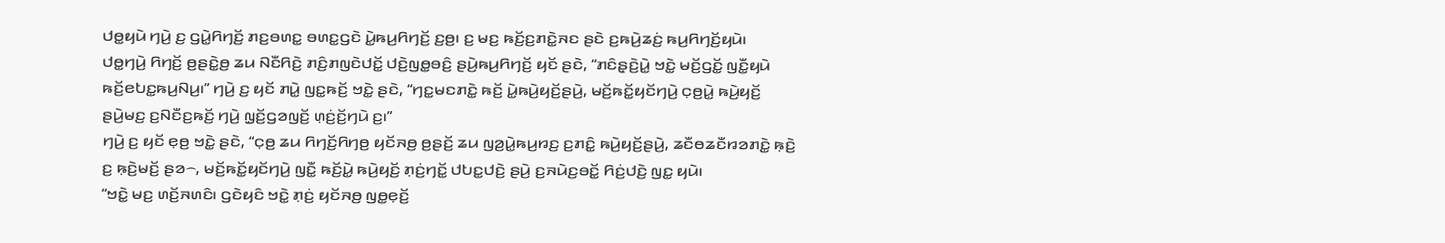ꤓꤥ꤭ꤟꤣꤧ ꤚꤣꤧ꤬ ꤢ꤬ ꤞꤣꤧ꤭ꤖꤚꤢꤩ꤬ ꤊꤢ꤬ꤋꤛꤢ꤭ ꤋꤛꤢ꤭ꤞꤢꤧ ꤣꤧ꤭ꤒꤣ꤬ꤖꤚꤢꤩ꤬ ꤢ꤬ꤥ꤬꤯ ꤢ꤬ ꤗꤢ꤬ ꤒꤢꤩ꤬ꤢ꤬ꤊꤢꤧ꤭ꤏꤢ ꤔꤢꤧ ꤢ꤬ꤒꤣꤧ꤬ꤘꤢꤦ꤬ ꤒꤣ꤬ꤖꤚꤢꤩ꤬ꤟꤣꤧ꤯
ꤓꤥ꤭ꤚꤣꤧ꤬ ꤖꤚꤢꤩ꤬ ꤥ꤬ꤔꤢꤧ꤭ꤥ꤬ ꤘꤣ ꤡꤢꤪꤖꤢꤧ꤬ ꤊꤢꤨ꤬ꤊꤜꤢꤧꤓꤢꤩ꤭ ꤓꤢꤧ꤬ꤜꤥ꤭ꤋꤢꤨ꤬ ꤔꤣꤧ꤬ꤒꤣ꤬ꤖꤚꤢꤩ꤬ ꤟꤢꤩ ꤔꤢꤧ, “ꤊꤢꤨꤔ꤫ꤢꤧ꤬ꤣꤧ꤭ ꤠꤢꤧ꤭ ꤗꤢꤩ꤬ꤞꤢꤩ꤭ ꤜꤢꤪ꤭ꤟꤣꤧ ꤒꤢꤩ꤬ꤕꤝꤢ꤭ꤒꤣ꤬ꤡꤣ꤬꤯” ꤚꤣꤧ꤬ ꤢ꤬ ꤟꤢꤩ ꤊꤣꤧ꤭ ꤜꤢ꤭ꤒꤢꤩ꤬ ꤠꤢꤧ꤭ ꤔꤢꤧ, “ꤚꤢ꤭ꤗꤢꤊꤢꤧ꤭ ꤒꤢꤩ꤬ ꤣꤧ꤭ꤒꤣꤧ꤬ꤟꤢꤩ꤬ꤔꤣꤧ꤬, ꤗꤢꤩ꤬ꤒꤢꤩ꤭ꤟꤢꤩꤚꤣꤧ꤬ ꤍ꤫ꤥ꤬ꤣꤧ꤭ ꤒꤣꤧ꤬ꤟꤢꤩ꤬ ꤔꤣꤧ꤬ꤗꤢ꤬ ꤢ꤬ꤡꤢꤪꤢ꤬ꤒꤢꤩ꤬ ꤚꤣꤧ꤬ ꤜ꤫ꤢꤩ꤬ꤞꤤꤜꤢꤩ꤬ ꤛ꤫ꤢꤦ꤬ꤢꤩ꤬ꤚꤣꤧ ꤢ꤬꤯”
ꤚꤣꤧ꤬ ꤢ꤬ ꤟꤢꤩ ꤕ꤫ꤥ꤬ ꤠꤢꤧ꤭ ꤔꤢꤧ, “ꤍ꤫ꤥ꤬ ꤘꤣ ꤖꤚꤢꤩ꤬ꤖꤚꤥ꤬ ꤟꤢꤩꤏꤥ꤬ ꤥ꤬ꤔꤢꤩ꤬ ꤘꤣ ꤜꤤ꤬ꤣꤧ꤭ꤒꤣ꤬ꤙꤢ꤬ ꤢ꤬ꤊꤢꤨ꤭ ꤒꤣꤧ꤬ꤟꤢꤩ꤬ꤔꤣꤧ꤬, ꤘꤢꤪꤥꤘꤢꤪꤙꤤꤊꤢꤧ꤭ ꤒ꤫ꤢꤧ꤬ ꤢ꤬ ꤒ꤫ꤢꤧ꤬ꤗꤢꤩ꤬ ꤔꤤ꤮, ꤗꤢꤩ꤬ꤒꤢꤩ꤭ꤟꤢꤩꤚꤣꤧ꤬ ꤜꤢꤪ꤭ ꤒꤢꤩ꤬ꤣꤧ꤭ ꤒꤣꤧ꤬ꤟꤢꤩ꤬ ꤊ꤫ꤢꤦ꤬ꤚꤢꤩ꤭ ꤓꤝꤢ꤭ꤓꤢꤧ꤬ ꤔꤣꤧ꤬ ꤢ꤬ꤏꤣꤧꤢ꤬ꤋꤢꤩ꤭ ꤖꤢꤦ꤬ꤓꤢꤧ꤬ ꤜꤢ꤭ ꤟꤣꤧ꤯
“ꤠꤢꤧ꤭ ꤗꤢ꤬ ꤛꤢꤩ꤬ꤏꤛꤢꤨ꤯ ꤞꤢꤧꤟꤢꤨ ꤠꤢꤧ꤭ ꤊ꤫ꤢꤦ꤬ ꤟꤢꤩꤏꤥ꤬ ꤜꤥ꤭ꤕ꤫ꤢꤩ꤬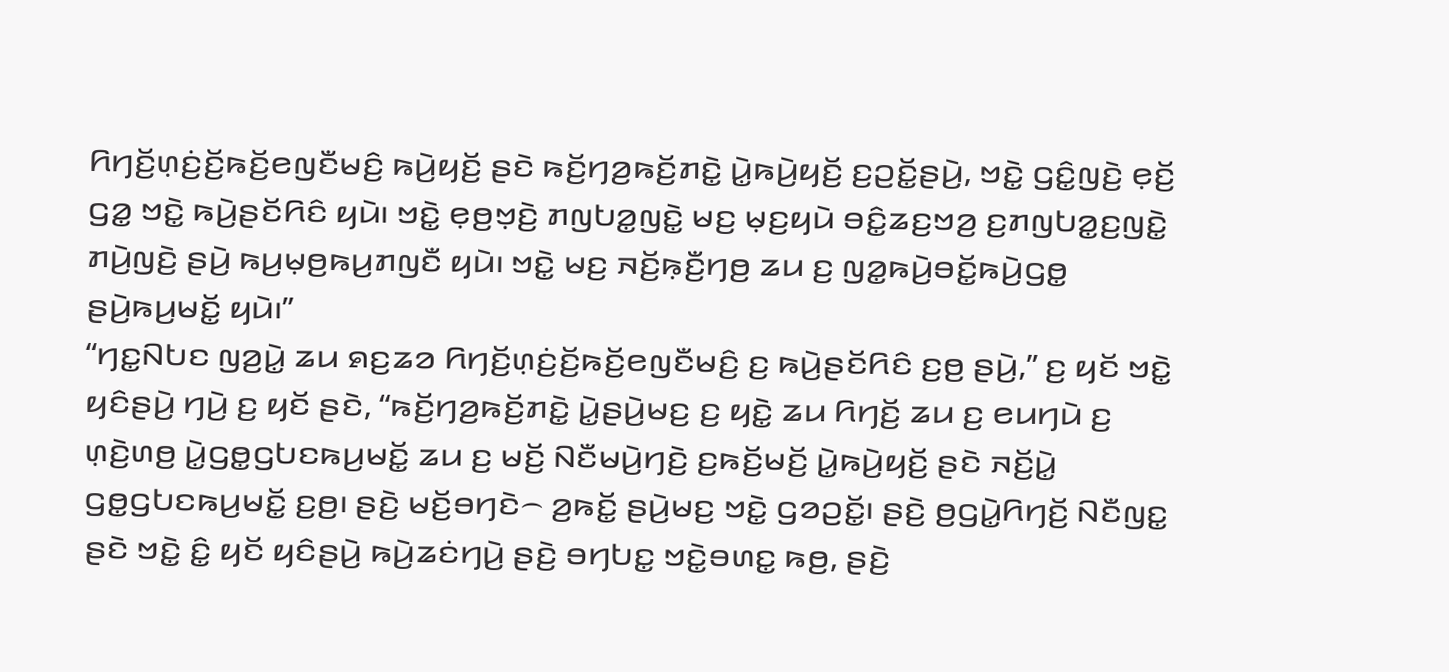ꤖꤚꤢꤩ꤬ꤛ꤫ꤢꤦ꤬ꤢꤩ꤬ꤒꤢꤩ꤬ꤕꤜꤢꤪꤗꤢꤨ꤬ ꤒꤣꤧ꤬ꤟꤢꤩ꤬ ꤔꤢꤧ ꤒꤢꤩ꤬ꤚꤤ꤬ꤒꤢꤩ꤬ꤊꤢꤧ꤭ ꤣꤧ꤭ꤒꤣꤧ꤬ꤟꤢꤩ꤬ ꤢ꤬ꤑꤢꤩ꤭ꤔꤣꤧ꤬, ꤠꤢꤧ꤭ ꤞꤢꤨ꤭ꤜꤢꤧ꤬ ꤕ꤫ꤢꤩ꤬ ꤞꤤ꤭ ꤠꤢꤧ꤭ ꤒꤣꤧ꤬ꤔꤢꤩꤖꤢꤨ ꤟꤣꤧ꤯ ꤠꤢꤧ꤭ ꤕ꤫ꤥ꤬ꤠ꤫ꤢꤧ꤬ ꤊꤜꤝꤤ꤭ꤜꤢꤧ꤭ ꤗꤢ꤬ ꤗ꤫ꤢ꤬ꤟꤣꤧ ꤋꤢꤨ꤭ꤘꤢ꤬ꤠꤤ꤬ ꤢ꤬ꤊꤜꤝꤤ꤭ꤢ꤬ꤜꤢꤧ꤭ ꤊꤣꤧ꤬ꤜꤢꤧ꤬ ꤔꤣꤧ꤬ ꤒꤣ꤬ꤗ꤫ꤥ꤬ꤒꤣ꤬ꤊꤜꤢꤪ ꤟꤣꤧ꤯ ꤠꤢꤧ꤭ ꤗꤢ꤬ ꤏꤢꤩ꤬ꤒ꤫ꤢꤪ꤬ꤚꤥ꤬ ꤘꤣ ꤢ꤬ ꤜꤤ꤭ꤒꤣꤧ꤬ꤋꤢꤩ꤭ꤒꤣꤧ꤬ꤞꤥ꤭ ꤔꤣꤧ꤬ꤒꤣ꤬ꤗꤢꤩ꤭ ꤟꤣꤧ꤯”
“ꤚꤢ꤭ꤡꤝꤢ ꤜꤤ꤬ꤣꤧ꤭ ꤘꤣ ꤎꤢ꤬ꤘꤤ ꤖꤚꤢꤩ꤬ꤛ꤫ꤢꤦ꤬ꤢꤩ꤬ꤒꤢꤩ꤬ꤕꤜꤢꤪꤗꤢꤨ꤬ ꤢ꤬ ꤒꤣꤧ꤬ꤔꤢꤩꤖꤢꤨ ꤢ꤬ꤥ꤬ ꤔꤣꤧ꤬,” ꤢ꤬ ꤟꤢꤩ ꤠꤢꤧ꤭ ꤟꤢꤨꤔꤣꤧ꤬ ꤚꤣꤧ꤬ ꤢ꤬ ꤟꤢꤩ ꤔꤢꤧ, “ꤒꤢꤩ꤬ꤚꤤ꤬ꤒꤢꤩ꤬ꤊꤢꤧ꤭ ꤣꤧ꤭ꤔꤣꤧ꤬ꤗꤢ꤬ ꤢ꤬ ꤟꤢꤧ꤭ ꤘꤣ ꤖꤚꤢꤩ꤬ ꤘꤣ ꤢ꤬ ꤕꤣꤚꤣꤧ ꤢ꤬ ꤛ꤫ꤢꤧ꤬ꤛꤥ꤬ ꤣꤧ꤭ꤞꤥ꤭ꤞꤝꤢꤒꤣ꤬ꤗꤢꤩ꤭ ꤘꤣ ꤢ꤬ ꤗꤢꤩ꤬ ꤡꤢꤪꤗꤣꤧ꤬ꤚꤢꤧ꤬ ꤢ꤬ꤒꤢꤩ꤬ꤗꤢꤩ꤬ ꤣꤧ꤭ꤒꤣꤧ꤬ꤟꤢꤩ꤬ ꤔꤢꤧ ꤏꤢꤩ꤬ꤣꤧ꤭ ꤞꤥ꤭ꤞꤝꤢꤒꤣ꤬ꤗꤢꤩ꤭ ꤢ꤬ꤥ꤬꤯ ꤔꤢꤧ꤬ ꤗꤢꤩ꤬ꤋꤚꤢꤧ꤮ ꤤ꤬ꤒꤢꤩ꤭ ꤔꤣꤧ꤬ꤗꤢ꤬ ꤠꤢꤧ꤭ ꤞꤤꤑꤢꤩ꤭꤯ ꤔꤢꤧ꤬ ꤥ꤬ꤞꤣꤧ꤭ꤖꤚꤢꤩ꤬ ꤡꤢꤪꤜꤢ꤭ ꤔꤢꤧ ꤠꤢꤧ꤭ ꤢꤨ꤭ ꤟꤢꤩ ꤟꤢꤨꤔꤣꤧ꤬ ꤒꤣꤧ꤬ꤘꤢꤦꤚꤣꤧ꤬ ꤔꤢꤧ꤬ ꤋꤚꤝꤢ꤭ ꤠꤢꤧ꤭ꤋꤛꤢ꤭ ꤒꤥ꤬, ꤔꤢꤧ꤬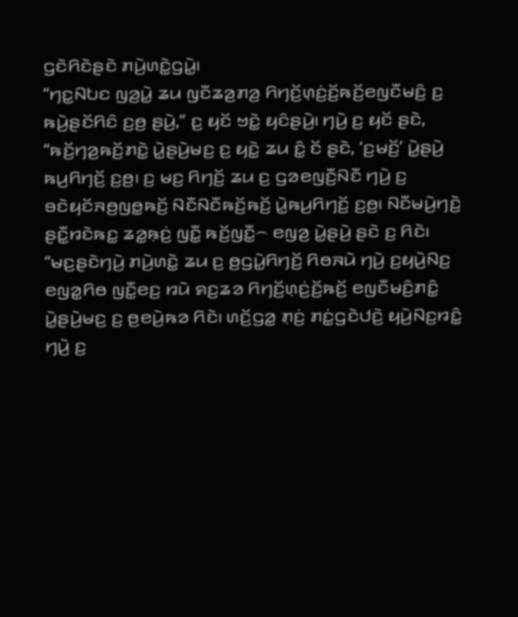ꤞꤢꤧꤖꤢꤧꤔꤢꤧ ꤊꤣꤧ꤬ꤛꤢꤧ꤭ꤞꤣꤧ꤭꤯
“ꤚꤢ꤭ꤡꤝꤢ ꤜꤤ꤬ꤣꤧ꤭ ꤘꤣ ꤜꤢꤪꤘꤤ꤬ꤊꤤ꤬ ꤖꤚꤢꤩ꤬ꤛ꤫ꤢꤦ꤬ꤢꤩ꤬ꤒꤢꤩ꤬ꤕꤜꤢꤪꤗꤢꤨ꤬ ꤢ꤬ ꤒꤣꤧ꤬ꤔꤢꤩꤖꤢꤨ ꤢ꤬ꤥ꤬ ꤔꤣꤧ꤬,” ꤢ꤬ ꤟꤢꤩ ꤠꤢꤧ꤭ ꤟꤢꤨꤔꤣꤧ꤬꤯ ꤚꤣꤧ꤬ ꤢ꤬ ꤟꤢꤩ ꤔꤢꤧ, “ꤒꤢꤩ꤬ꤚꤤ꤬ꤒꤢꤩ꤬ꤊꤢꤧ꤭ ꤣꤧ꤭ꤔꤣꤧ꤬ꤗꤢ꤬ ꤢ꤬ ꤟꤢꤧ꤭ ꤘꤣ ꤢꤨ꤭ ꤢꤩ ꤔꤢꤧ, ‘ꤢ꤬ꤗꤢꤩ꤬’ ꤣꤧ꤭ꤔꤣꤧ꤬ ꤒꤣ꤬ꤖꤚꤢꤩ꤬ ꤢ꤬ꤥ꤬꤯ ꤢ꤬ ꤗꤢ꤬ ꤖꤚꤢꤩ꤬ ꤘꤣ ꤢ꤬ ꤞꤤꤕꤜꤢꤪ꤬ꤡꤢꤪ ꤚꤣꤧ꤬ ꤢ꤬ ꤋꤢꤧꤟꤢꤩꤏꤥ꤬ꤜꤥ꤭ꤒꤢꤩ꤬ ꤡꤢꤪꤡꤢꤪꤒꤢꤩ꤬ꤒꤢꤩ꤬ ꤣꤧ꤭ꤒꤣ꤬ꤖꤚꤢꤩ꤬ ꤢ꤬ꤥ꤬꤯ ꤡꤢꤪꤗꤣꤧ꤬ꤚꤢꤧ꤬ ꤔꤢꤪ꤭ꤙꤢꤧꤒꤢ꤭ ꤘꤤ꤭ꤒ꤫ꤢꤦ꤬ ꤜꤢꤪ꤭ ꤒꤢꤩ꤬ꤜꤢꤪ꤭꤮ ꤕꤜꤤ꤬ ꤣꤧ꤭ꤔꤣꤧ꤬ ꤔꤢꤧ ꤢ꤬ ꤖꤢꤧ꤯
“ꤗꤢ꤬ꤔꤢꤧꤚꤣꤧ꤬ ꤊꤣꤧ꤬ꤛꤢꤧ꤭ ꤘꤣ ꤢ꤬ ꤥ꤬ꤞꤣꤧ꤭ꤖꤚꤢꤩ꤬ ꤖꤥꤏꤣꤧ ꤚꤣꤧ꤬ ꤢ꤬ꤟꤣꤧ꤬ꤡꤢ꤬ ꤕꤜꤤ꤭ꤖꤥ ꤜꤢꤪ꤭ꤕꤢ꤬ ꤙꤣꤧ ꤎꤢ꤬ꤘꤤ ꤖꤚꤢꤩ꤬ꤛ꤫ꤢꤦ꤬ꤢꤩ꤬ꤒꤢꤩ꤬ ꤕꤜꤢꤪꤗꤢꤨ꤬ꤊꤢꤨ꤭ ꤣꤧ꤭ꤔꤣꤧ꤬ꤗꤢ꤬ ꤢ꤬ ꤥ꤬ꤕꤣꤧ꤬ꤒꤤ ꤖꤢꤧ꤯ ꤛꤢꤩ꤬ꤞꤤ꤭ ꤊ꤫ꤢꤦ꤬ ꤊꤢꤦ꤭ꤞꤢꤧꤓꤢꤧ꤬ ꤟꤣꤧ꤬ꤡꤢ꤬ꤙꤢꤨ꤭ ꤚꤣꤧ꤬ ꤢ꤬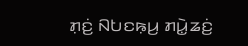ꤊ꤫ꤢꤦ꤬ ꤡꤝꤢꤒ꤫ꤣ꤬ ꤊꤣꤧ꤭ꤘꤢꤦ꤬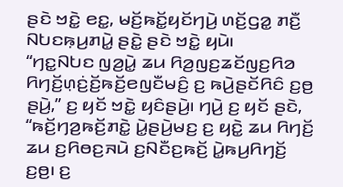ꤔꤢꤧ ꤠꤢꤧ꤭ ꤕꤢ꤭, ꤗꤢꤩ꤬ꤒꤢꤩ꤭ꤟꤢꤩꤚꤣꤧ꤬ ꤛꤢꤩ꤬ꤞꤤ꤭ ꤊꤢꤪ꤬ ꤡꤝꤢꤒ꤫ꤣ꤬ꤊꤣꤧ꤭ ꤔꤢꤧ꤭ ꤔꤢꤧ ꤠꤢꤧ꤭ ꤟꤣꤧ꤯
“ꤚꤢ꤭ꤡꤝꤢ ꤜꤤ꤬ꤣꤧ꤭ ꤘꤣ ꤖꤤ꤬ꤜꤢ꤬ꤘꤢꤩꤜꤢ꤬ꤖꤤ ꤖꤚꤢꤩ꤬ꤛ꤫ꤢꤦ꤬ꤢꤩ꤬ꤒꤢꤩ꤬ꤕꤜꤢꤪꤗꤢꤨ꤬ ꤢ꤬ ꤒꤣꤧ꤬ꤔꤢꤩꤖꤢꤨ ꤢ꤬ꤥ꤬ ꤔꤣꤧ꤬,” ꤢ꤬ ꤟꤢꤩ ꤠꤢꤧ꤭ ꤟꤢꤨꤔꤣꤧ꤬꤯ ꤚꤣꤧ꤬ ꤢ꤬ ꤟꤢꤩ ꤔꤢꤧ, “ꤒꤢꤩ꤬ꤚꤤ꤬ꤒꤢꤩ꤬ꤊꤢꤧ꤭ ꤣꤧ꤭ꤔꤣꤧ꤬ꤗꤢ꤬ ꤢ꤬ ꤟꤢꤧ꤭ ꤘꤣ ꤖꤚꤢꤩ꤬ ꤘꤣ ꤢ꤬ꤖꤥꤢ꤬ꤏꤣꤧ ꤢ꤬ꤡꤢꤪꤢ꤬ꤒꤢꤩ꤬ ꤣꤧ꤭ꤒꤣ꤬ꤖꤚꤢꤩ꤬ ꤢ꤬ꤥ꤬꤯ ꤢ꤬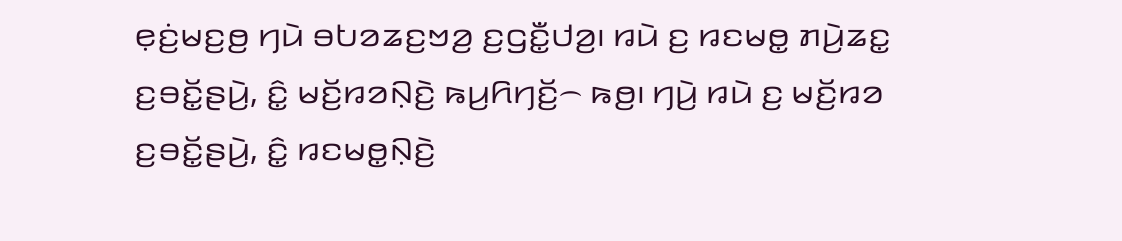ꤕ꤫ꤢꤦ꤬ꤗꤢ꤬ꤥ꤬ ꤚꤣꤧ ꤋꤝꤤꤘꤢ꤬ꤠꤤ꤬ ꤢ꤬ꤞꤢꤪ꤭ꤓꤤ꤬꤯ ꤙꤣꤧ ꤢ꤬ ꤙꤢꤗꤥ꤭ ꤊꤣꤧ꤬ꤘꤢ꤭ ꤢ꤬ꤋꤢꤩ꤭ꤔꤣꤧ꤬, ꤢꤨ꤭ ꤗꤢꤩ꤬ꤙꤤꤡ꤫ꤢꤧ꤬ ꤒꤣ꤬ꤖꤚꤢꤩ꤬꤮ ꤒꤥ꤬꤯ ꤚꤣꤧ꤬ ꤙꤣꤧ ꤢ꤬ ꤗꤢꤩ꤬ꤙꤤ ꤢ꤬ꤋꤢꤩ꤭ꤔꤣꤧ꤬, ꤢꤨ꤭ ꤙꤢꤗꤥ꤭ꤡ꤫ꤢꤧ꤬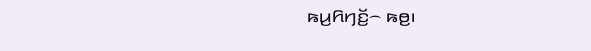ꤒꤣ꤬ꤖꤚꤢꤩ꤬꤮ ꤒꤥ꤬꤯